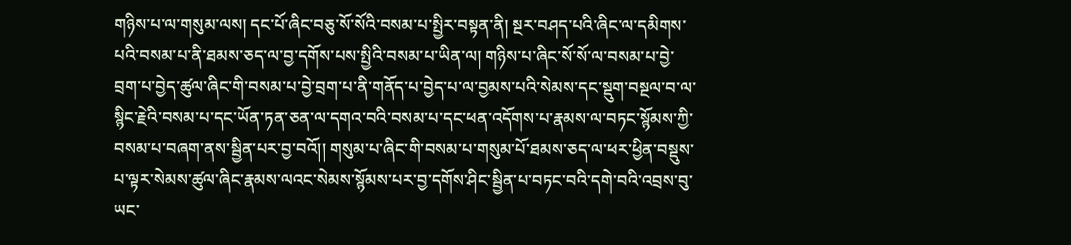གཉིས་པ་ལ་གསུམ་ལས། དང་པོ་ཞིང་བཅུ་སོ་སོའི་བསམ་པ་སྤྱིར་བསྟན་ནི། སྔར་བཤད་པའི་ཞིང་ལ་དམིགས་པའི་བསམ་པ་ནི་ཐམས་ཅད་ལ་བྱ་དགོས་པས་སྤྱིའི་བསམ་པ་ཡིན་ལ། གཉིས་པ་ཞིང་སོ་སོ་ལ་བསམ་པ་བྱེ་བྲག་པ་བྱེད་ཚུལ་ཞིང་གི་བསམ་པ་བྱེ་བྲག་པ་ནི་གནོད་པ་བྱེད་པ་ལ་བྱམས་པའི་སེམས་དང་སྡུག་བསྔལ་བ་ལ་སྙིང་རྗེའི་བསམ་པ་དང་ཡོན་ཏན་ཅན་ལ་དགའ་བའི་བསམ་པ་དང་ཕན་འདོགས་པ་རྣམས་ལ་བཏང་སྙོམས་ཀྱི་བསམ་པ་བཞག་ནས་སྦྱིན་པར་བྱ་བའོ།། གསུམ་པ་ཞིང་གི་བསམ་པ་གསུམ་པོ་ཐམས་ཅད་ལ་ཕར་ཕྱིན་བསྡུས་པ་ལྟར་སེམས་ཚུལ་ཞིང་རྣམས་ལའང་སེམས་སྙོམས་པར་བྱ་དགོས་ཤིང་སྦྱིན་པ་བཏང་བའི་དགེ་བའི་འབྲས་བུ་ཡང་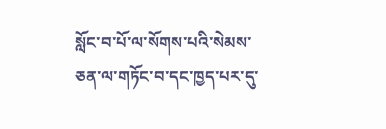སློང་བ་པོ་ལ་སོགས་པའི་སེམས་ཅན་ལ་གཏོང་བ་དང་ཁྱད་པར་དུ་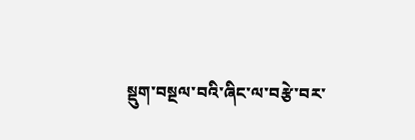སྡུག་བསྔལ་བའི་ཞིང་ལ་བརྩེ་བར་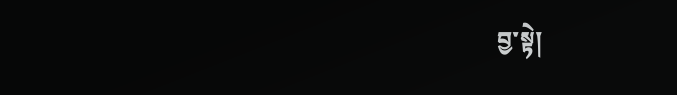བྱ་སྟེ།